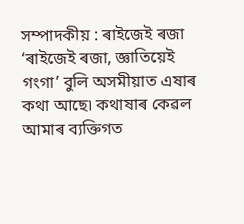সম্পাদকীয় : ৰাইজেই ৰজা
‘ৰাইজেই ৰজা, জ্ঞাতিয়েই গংগা’ বুলি অসমীয়াত এষাৰ কথা আছে৷ কথাষাৰ কেৱল আমাৰ ব্যক্তিগত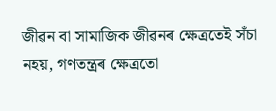জীৱন বা সামাজিক জীৱনৰ ক্ষেত্রতেই সঁচা নহয়, গণতন্ত্রৰ ক্ষেত্রতো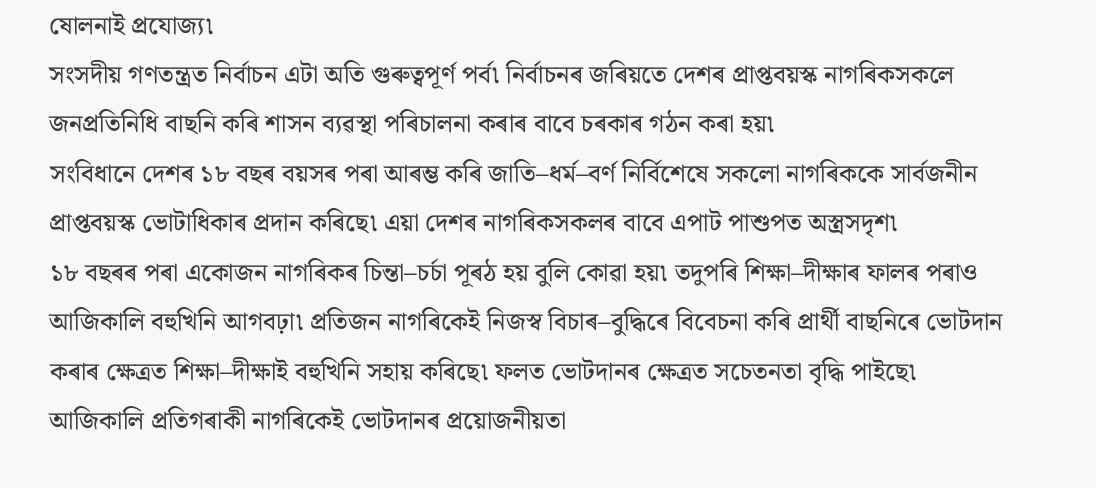ষোলনাই প্রযোজ্য৷
সংসদীয় গণতন্ত্রত নির্বাচন এটা অতি গুৰুত্বপূর্ণ পর্ব৷ নির্বাচনৰ জৰিয়তে দেশৰ প্রাপ্তবয়স্ক নাগৰিকসকলে জনপ্রতিনিধি বাছনি কৰি শাসন ব্যৱস্থা পৰিচালনা কৰাৰ বাবে চৰকাৰ গঠন কৰা হয়৷
সংবিধানে দেশৰ ১৮ বছৰ বয়সৰ পৰা আৰম্ভ কৰি জাতি–ধর্ম–বর্ণ নির্বিশেষে সকলো নাগৰিককে সার্বজনীন প্রাপ্তবয়স্ক ভোটাধিকাৰ প্রদান কৰিছে৷ এয়া দেশৰ নাগৰিকসকলৰ বাবে এপাট পাশুপত অস্ত্রসদৃশ৷
১৮ বছৰৰ পৰা একোজন নাগৰিকৰ চিন্তা–চর্চা পূৰঠ হয় বুলি কোৱা হয়৷ তদুপৰি শিক্ষা–দীক্ষাৰ ফালৰ পৰাও আজিকালি বহুখিনি আগবঢ়া৷ প্রতিজন নাগৰিকেই নিজস্ব বিচাৰ–বুদ্ধিৰে বিবেচনা কৰি প্রার্থী বাছনিৰে ভোটদান কৰাৰ ক্ষেত্রত শিক্ষা–দীক্ষাই বহুখিনি সহায় কৰিছে৷ ফলত ভোটদানৰ ক্ষেত্রত সচেতনতা বৃদ্ধি পাইছে৷
আজিকালি প্রতিগৰাকী নাগৰিকেই ভোটদানৰ প্রয়োজনীয়তা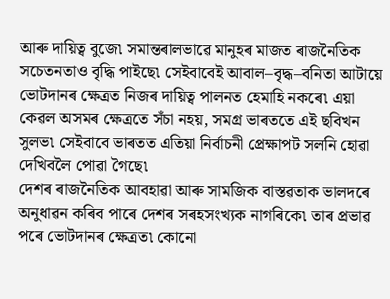আৰু দায়িত্ব বুজে৷ সমান্তৰালভাৱে মানুহৰ মাজত ৰাজনৈতিক সচেতনতাও বৃদ্ধি পাইছে৷ সেইবাবেই আবাল–বৃদ্ধ–বনিতা আটায়ে ভোটদানৰ ক্ষেত্রত নিজৰ দায়িত্ব পালনত হেমাহি নকৰে৷ এয়া কেৱল অসমৰ ক্ষেত্রতে সঁচা নহয়, সমগ্র ভাৰততে এই ছবিখন সুলভ৷ সেইবাবে ভাৰতত এতিয়া নির্বাচনী প্রেক্ষাপট সলনি হোৱা দেখিবলৈ পোৱা গৈছে৷
দেশৰ ৰাজনৈতিক আবহাৱা আৰু সামজিক বাস্তৱতাক ভালদৰে অনুধাৱন কৰিব পাৰে দেশৰ সৰহসংখ্যক নাগৰিকে৷ তাৰ প্রভাৱ পৰে ভোটদানৰ ক্ষেত্রত৷ কোনো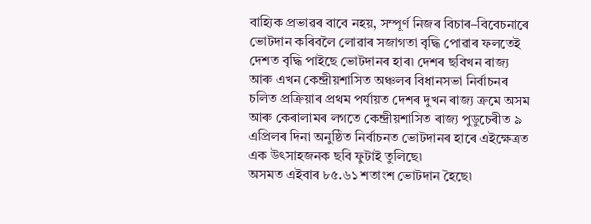বাহ্যিক প্রভাৱৰ বাবে নহয়, সম্পূর্ণ নিজৰ বিচাৰ–বিবেচনাৰে ভোটদান কৰিবলৈ লোৱাৰ সজাগতা বৃদ্ধি পোৱাৰ ফলতেই দেশত বৃদ্ধি পাইছে ভোটদানৰ হাৰ৷ দেশৰ ছবিখন ৰাজ্য আৰু এখন কেন্দ্রীয়শাসিত অঞ্চলৰ বিধানসভা নির্বাচনৰ চলিত প্রক্রিয়াৰ প্রথম পর্যায়ত দেশৰ দুখন ৰাজ্য ক্রমে অসম আৰু কেৰালামৰ লগতে কেন্দ্রীয়শাসিত ৰাজ্য পুডুচেৰীত ৯ এপ্রিলৰ দিনা অনুষ্ঠিত নির্বাচনত ভোটদানৰ হাৰে এইক্ষেত্রত এক উৎসাহজনক ছবি ফুটাই তুলিছে৷
অসমত এইবাৰ ৮৫.৬১ শতাংশ ভোটদান হৈছে৷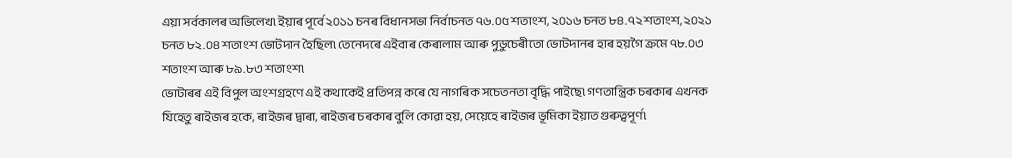এয়া সর্বকালৰ অভিলেখ৷ ইয়াৰ পূর্বে ২০১১ চনৰ বিধানসভা নির্বাচনত ৭৬.০৫ শতাংশ, ২০১৬ চনত ৮৪.৭২ শতাংশ, ২০২১ চনত ৮২.০৪ শতাংশ ভোটদান হৈছিল৷ তেনেদৰে এইবাৰ কেৰালাম আৰু পুডুচেৰীতো ভোটদানৰ হাৰ হয়গৈ ক্রমে ৭৮.০৩ শতাংশ আৰু ৮৯.৮৩ শতাংশ৷
ভোটাৰৰ এই বিপুল অংশগ্রহণে এই কথাকেই প্রতিপন্ন কৰে যে নাগৰিক সচেতনতা বৃদ্ধি পাইছে৷ গণতান্ত্রিক চৰকাৰ এখনক যিহেতু ৰাইজৰ হকে, ৰাইজৰ দ্বাৰা, ৰাইজৰ চৰকাৰ বুলি কোৱা হয়, সেয়েহে ৰাইজৰ ভূমিকা ইয়াত গুৰুত্বপূর্ণ৷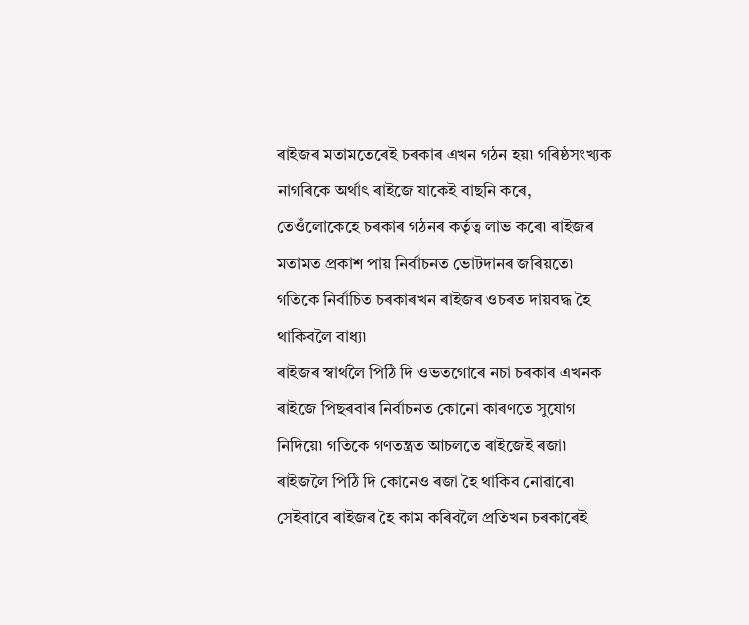ৰাইজৰ মতামতেৰেই চৰকাৰ এখন গঠন হয়৷ গৰিষ্ঠসংখ্যক নাগৰিকে অর্থাৎ ৰাইজে যাকেই বাছনি কৰে, তেওঁলোকেহে চৰকাৰ গঠনৰ কর্তৃত্ব লাভ কৰে৷ ৰাইজৰ মতামত প্রকাশ পায় নির্বাচনত ভোটদানৰ জৰিয়তে৷ গতিকে নির্বাচিত চৰকাৰখন ৰাইজৰ ওচৰত দায়বদ্ধ হৈ থাকিবলৈ বাধ্য৷
ৰাইজৰ স্বার্থলৈ পিঠি দি ওভতগোৰে নচা চৰকাৰ এখনক ৰাইজে পিছৰবাৰ নির্বাচনত কোনো কাৰণতে সুযোগ নিদিয়ে৷ গতিকে গণতন্ত্রত আচলতে ৰাইজেই ৰজা৷ ৰাইজলৈ পিঠি দি কোনেও ৰজা হৈ থাকিব নোৱাৰে৷
সেইবাবে ৰাইজৰ হৈ কাম কৰিবলৈ প্রতিখন চৰকাৰেই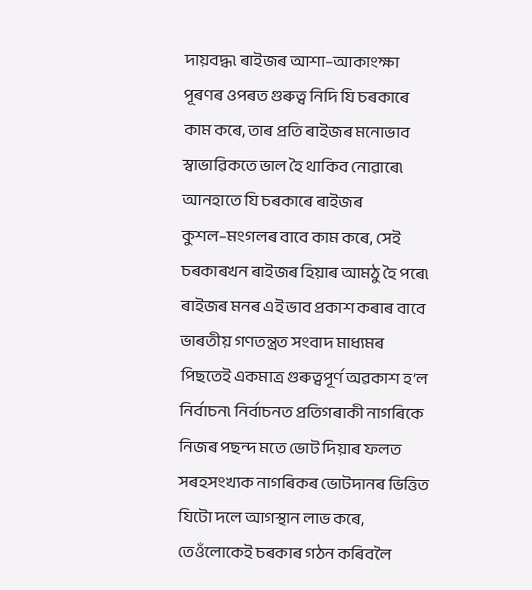দায়বদ্ধ৷ ৰাইজৰ আশা–আকাংক্ষা পূৰণৰ ওপৰত গুৰুত্ব নিদি যি চৰকাৰে কাম কৰে, তাৰ প্রতি ৰাইজৰ মনোভাব স্বাভাৱিকতে ভাল হৈ থাকিব নোৱাৰে৷ আনহাতে যি চৰকাৰে ৰাইজৰ কুশল–মংগলৰ বাবে কাম কৰে, সেই চৰকাৰখন ৰাইজৰ হিয়াৰ আমঠু হৈ পৰে৷
ৰাইজৰ মনৰ এই ভাব প্রকাশ কৰাৰ বাবে ভাৰতীয় গণতন্ত্রত সংবাদ মাধ্যমৰ পিছতেই একমাত্র গুৰুত্বপূর্ণ অৱকাশ হ’ল নির্বাচন৷ নির্বাচনত প্রতিগৰাকী নাগৰিকে নিজৰ পছন্দ মতে ভোট দিয়াৰ ফলত সৰহসংখ্যক নাগৰিকৰ ভোটদানৰ ভিত্তিত যিটো দলে আগস্থান লাভ কৰে, তেওঁলোকেই চৰকাৰ গঠন কৰিবলৈ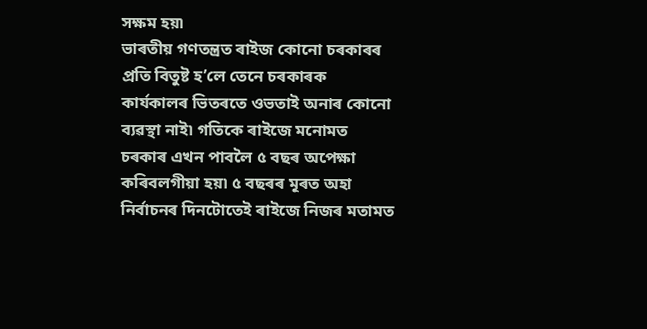সক্ষম হয়৷
ভাৰতীয় গণতন্ত্রত ৰাইজ কোনো চৰকাৰৰ প্রতি বিতুষ্ট হ’লে তেনে চৰকাৰক কার্যকালৰ ভিতৰতে ওভতাই অনাৰ কোনো ব্যৱস্থা নাই৷ গতিকে ৰাইজে মনোমত চৰকাৰ এখন পাবলৈ ৫ বছৰ অপেক্ষা কৰিবলগীয়া হয়৷ ৫ বছৰৰ মূৰত অহা নির্বাচনৰ দিনটোতেই ৰাইজে নিজৰ মতামত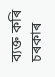ব্যক্ত কৰি চৰকাৰ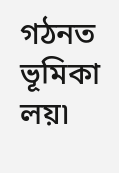গঠনত ভূমিকা লয়৷